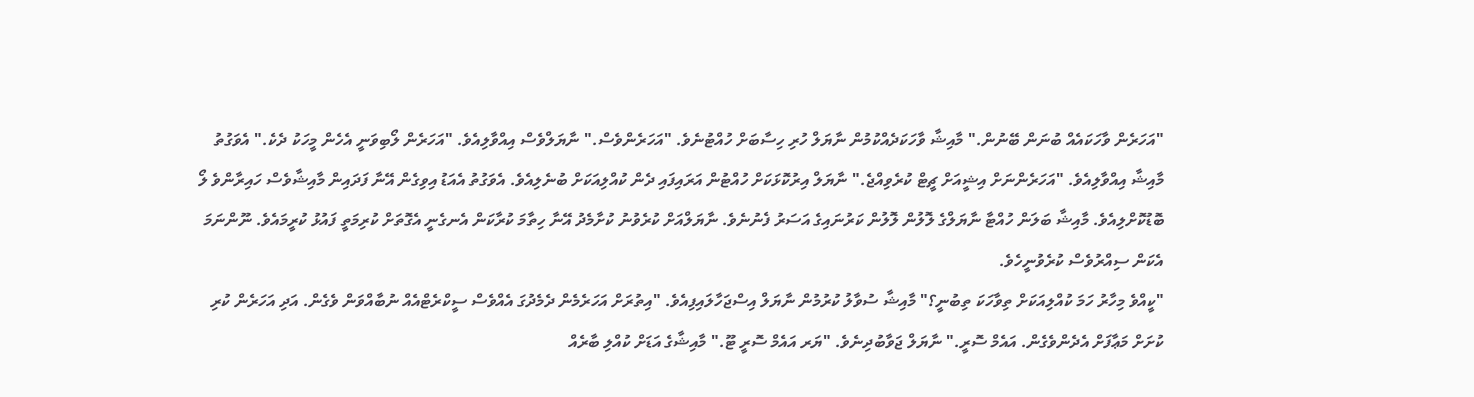"އަހަރެން ވާހަކައެއް ބުނަން ބޭނުން." މާއިޝާ ވާހަކަދެއްކުމުން ނާޔަލް ހުރި ހިސާބަށް ހުއްޓުނެވެ. "އަހަރެންވެސް." ނާޔަލްވެސް އިއްވާލިއެވެ. "އަހަރެން ލޯބިވަނީ އެހެން މީހަކު ދެކެ." އެވަގުތު މާއިޝާ އިއްވާލިއެވެ. "އަހަރެންނަށް އިޝީއަށް ޗީޓް ކުރެވިއްޖެ." ނާޔަލް އިރުކޮޅަކަށް ހުއްޓުން އަރައިފައި ދެން ކުއްލިއަކަށް ބުނެލިއެވެ. އެވަގުތު އެއަޑު އިވިގެން އޭނާ ފަދައިން މާއިޝާވެސް ހައިރާންވެ ލޯ ބޮޑުކޮށްލިއެވެ. މާއިޝާ ބަލަން ހުއްޓާ ނާޔަލްގެ ލޮލުން ލޮލުން ކަރުނައިގެ އަސަރު ފެނުނެވެ. ނާޔަލްއަށް ކުރެވުނު ކުށާމެދު އޭނާ ހިތާމަ ކުރާކަން އެނގެނީ އެގޮތަށް ކުރިމަތީ ފައުޅު ކުރީމައެވެ. ނޫންނަމަ އެކަން ސިއްރުވެސް ކުރެވުނީހެވެ.
"ކީއްވެ މިހާރު ހަމަ ކުއްލިއަކަށް ތިވާހަކަ ތިބުނީ؟" މާއިޝާ ސުވާލު ކުރުމުން ނާޔަލް އިސްޖަހާލައިފިއެވެ. "އިތުރަށް އަހަރެމެން ދެމެދުގަ އެއްވެސް ސީކްރެޓްއެއް ނުބާއްވަން ވެގެން. އަދި އަހަރެން ކުރި ކުށަށް މަޢާފަށް އެދެންވެގެން. އައެމް ސޮރީ." ނާޔަލް ޖަވާބުދިނެވެ. "ޔަރ އައެމް ސޮރީ ޓޫ." މާއިޝާގެ އަޑަށް ކުއްލި ބާރެއް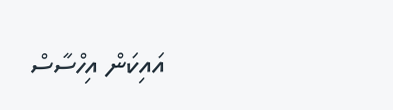އައިކަން އިހްސާސް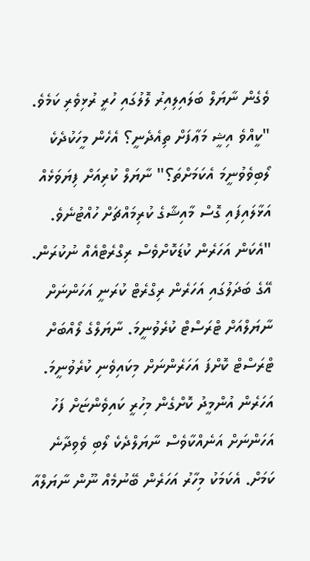ވެގެން ނާޔަލް ބަލައިލިއިރު ލޮލުގައި ހުރީ ރުޅިވެރި ކަމެވެ. "ކީއްވެ އިޝީ މަޢާފަށް ތިއެދެނީ؟ އެހެން މީހަކުދެކެ ލޯބިވެވުނީމަ އެކަމަށްތަ؟" ނާޔަލް ކުރިއަށް ފިޔަވަޅެއް އަޅާލައިފައި ގޮސް މާއިޝާގެ ކުރިމައްޗަށް ހުއްޓުނެވެ. "އެކަން އަހަރެން ކުޑަކޮށްވެސް ރިގްރެޓްއެއް ނުކުރަން. އޭގެ ބަދަލުގައި އަހަރެން ރިގްރެޓް ކުރަނީ އަހަންނަށް ނާޔަލްއަށް ޓްރަސްޓް ކުރެވުނީމަ. ނާޔަލްގެ ލޯއްބަށް ޓްރަސްޓް ކޮށްފަ އަހަރެންނަށް މިކައިވެނި ކުރެވުނީމަ. އަހަރެން އުންމީދު ކޮށްގެން މިހުރީ ކައިވެންޏަށް ފަހު އަހަންނަށް އަނެއްކާވެސް ނާޔަލްދެކެ ލޯބި ވެވިދާނެ ކަމަށް. އެކަމަކު މިހާރު އަހަރެން ބޭނުމެއް ނޫން ނާޔަލްއާ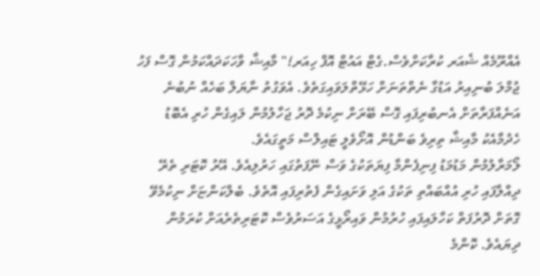އެއްރޫމެއް ޝެއަރ ކުރާކަށްވެސް.ގެޓް އައުޓް އޮފް ހިއަރ!" މާއިޝާ ވާހަކަދައްކަމުން ގޮސް ފަހު ޖުމްލަ ބުނިއިރު އަޑުގާ ނެތްތަނަށް ހަޅޭތްލަވައިގަތެވެ. އެވަގުތު ނާޔަލް ބަހެއް ނުބުނެ އަނެއްފަރާތަށް އެނބުރިފައި ގޮސް ބޭރަށް ނިކުމެ ދޮރު ޖަހާލުމުން ލައިގެން ހުރި އެބޮޑު ހެދުމާއެކު މާއިޝާ ތިރިވެ ބަންޑުން އޮށޯވެލީ ޓައިލްސް މަތީގައެވެ.
ލޯމަރާލުމުން މަޑުމަޑު ފިނިފެންމާ ފިޔަތަކުގެ ވަސް ނޭފަތުގައި ހަރުލިއެވެ. އޭރު ކޮޓަރި ތެރޭ ދިއްލާފައި ހުރި އުއްބައްތި ތަކުގެ އަލި ވަށައިގެން ފެތުރިފައި އޮތެވެ. ބެލްކަންޏަށް ނިކުމެވޭ ގޮތަށް ދޮރުފަތް ކަހާލައިފައި ހުރުމުން ވައިރޯޅީގެ އަސަރުވެސް ކޮޓަރިތެރެއަށް ކުރަމުން ދިޔައެވެ. ކޮންމެ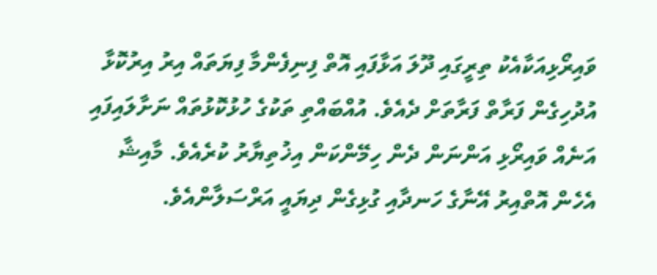ވައިރޯޅިއަކާއެކު ތިރީގައި ދޫލަ އަޅާފައި އޮތް ފިނިފެންމާ ފިޔަތައް އިރު އިރުކޮޅާ އުދުހިގެން ފަރާތް ފަރާތަށް ދެއެވެ. އުއްބައްތި ތަކުގެ ހުޅުކޮޅުތައް ނަށާލައިފައި އަނެއް ވައިރޯޅި އަންނަން ދެން ހިމޭންކަން އިޚުތިޔާރު ކުރެއެވެ. މާއިޝާ އެހެން އޮތްއިރު އޭނާގެ ހަނދާއި ގުޅިގެން ދިޔައީ އަރްސަލާންއެވެ.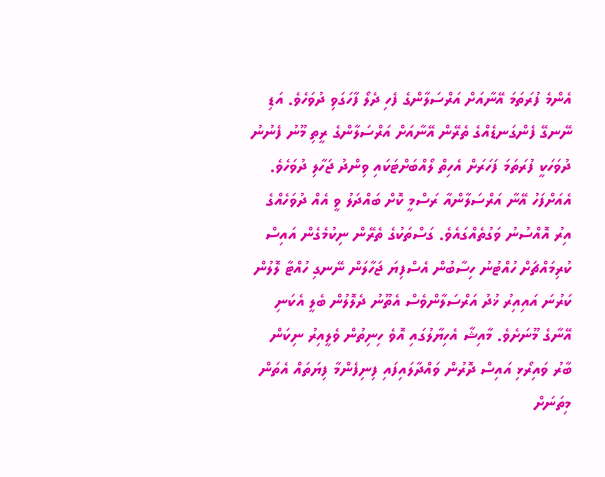އެންމެ ފުރަތަމަ އޭނާއަށް އަރްސަލާންގެ ފެހި ދެލޯ ފާހަގަވި ދުވަހެވެ. އަޑި ނޭނގޭ ފެންގަނޑެއްގެ ތެރޭން އޭނާއަށް އަރްސަލާންގެ ރީތި މޫނު ފެނުނު ދުވަހަކީ ފުރަތަމަ ފަހަރަށް އެހިތް ލޯއްބަށްޓަކައި ވިންދު ޖަހާލި ދުވަހެވެ. އެއަށްފަހު އޭނާ އަރްސަލާންއާ ރަސްމީ ކޮށް ބައްދަލު ވީ އެއް ދުވަހެއްގެ އިރު އޮއްސުނު ވަގުތެއްގައެވެ. ގަސްތަކުގެ ތެރޭން ނިކުމެގެން އައިސް ކުރިމައްޗަށް ހުއްޓުނު ހިސާބުން އެސްފިޔަ ޖަހާލަން ނޭނގި ހުއްޓާ ލޮލުން ކަރުނަ އައިއިރު ޚުދު އަރްސަލާންވެސް އެތޫނު ދެލޮލުން ބެލީ އެކަނި އޭނާގެ މޫނަށެވެ. މާއިޝާ އެހިޔާލުގައި އޮވެ ހިނިތުން ވެލީއިރު ނިކަން ބާރު ވައިރޯޅި އައިސް ދޮރުން ވައްދާލައިފައި ފިނިފެންމާ ފިޔަތައް އެތަން މިތަނަށް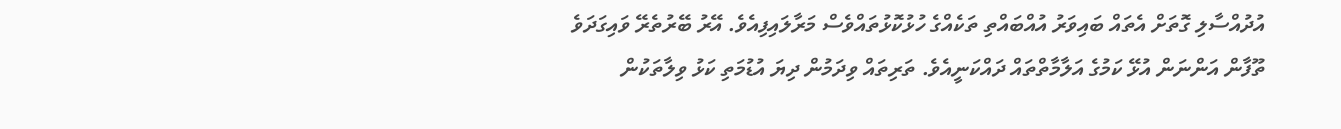އުދުއްސާލި ގޮތަށް އެތައް ބައިވަރު އުއްބައްތި ތަކެއްގެ ހުޅުކޮޅުތައްވެސް މަރާލައިފިއެވެ. އޭރު ބޭރުތެރޭ ވައިގަދަވެ ތޫފާން އަންނަން އުޅޭ ކަމުގެ އަލާމާތްތައް ދައްކަނީއެވެ. ތަރިތައް ވިދަމުން ދިޔަ އުޑުމަތި ކަޅު ވިލާތަކުން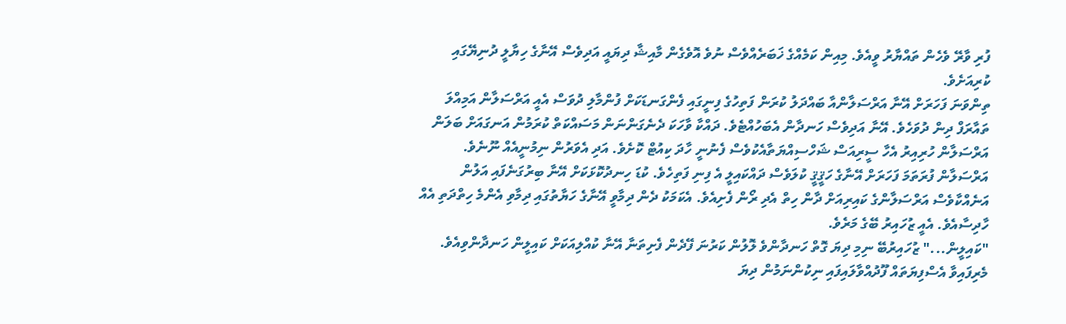ފުރި ވާރޭ ވެހެން ތައްޔާރު ވީއެވެ. މިއިން ކަމެއްގެ ޚަބަރެއްވެސް ނުވެ އޮވެގެން މާއިޝާ ދިޔައީ އަދިވެސް އޭނާގެ ހިޔާލީ ދުނިޔޭގައި ކުރިއަށެވެ.
ތިންވަނަ ފަހަރަށް އޭނާ އަރްސަލާންއާ ބައްދަލު ކުރަން ފަތިހުގެ ފިނީގައި ފެންގަނޑަކަށް ފުންމާލި ދުވަސް އެއީ އަރްސަލާން އަމިއްލަ ތައާރަފް ދިން ދުވަހެވެ. އޭނާ އަދިވެސް ހަނދާން އެބަހުއްޓެވެ. ދައްކާ ވާހަކަ ދެނެގަންނަން މަސައްކަތް ކުރަމުން އަނގައަށް ބަލަން އަރްސަލާން ހުރިއިރު އެހާ ސީރިއަސް ޝަހްސިއްޔަތާއެކުވެސް ފެނުނީ ހާދަ ކިއުޓް ކޮށެވެ. އަދި އެވަރުން ނިމުނީއެއް ނޫނެވެ. އަރްސަލާން ފުރަތަމަ ފަހަރަށް އޭނާގެ ހަޤީޤީ ކުލަވެސް ދައްކައިލީ އެ ފިނި ފަތިހެވެ. ކުޑަ ހިނދުކޮޅަކަށް އޭނާ ބިރުގަނެފައި އަލުން އަނެއްކާވެސް އަރްސަލާންގެ ކައިރިއަށް ދާން ހިތް އެދި ރޯން ފެށިއެވެ. އެކަމަކު ދެން ދިމާވީ އޭނާގެ ހަޔާތުގައި ދިމާވި އެންމެ ހިތްދަތި އެއް ހާދިސާއެވެ. އެއީ ޒުހައިރު ބޭގެ މަރެވެ.
"ކައިލީން..." ޒުހައިރުބޭ ނިމި ދިޔަ ގޮތް ހަނދާންވެ ލޮލުން ކަރުނަ ފޭދެން ފެށިތަނާ އޭނާ ކުއްލިއަކަށް ކައިލީން ހަނދާންވިއެވެ. މެރިފައިވާ އެސްފިޔަތައް ފޫދުއްވާލައިފައި ނިކުންނަމުން ދިޔަ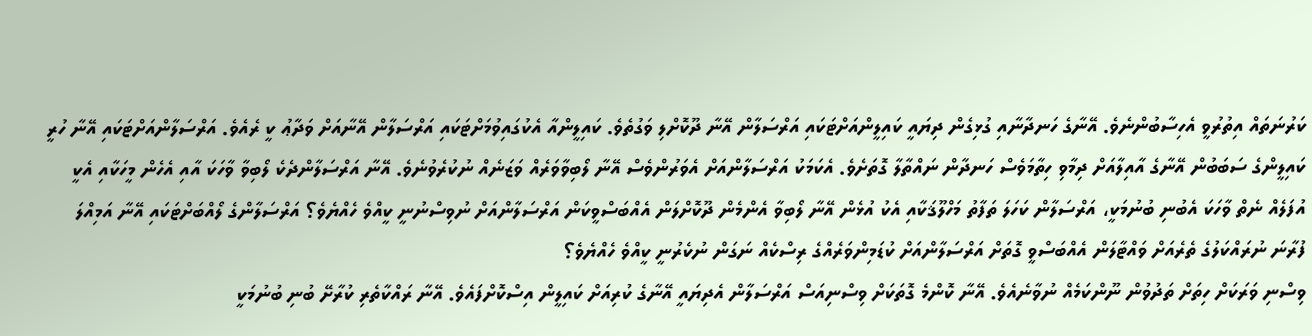ކަރުނަތައް އިތުރުވީ އެހިސާބުންނެވެ. އޭނާގެ ހަނދާނާއި ގުޅިގެން ދިޔައީ ކައިލީންއަށްޓަކައި އަރްސަލާން އޭނާ ދޫކޮށްލި ވަގުތެވެ. ކައިލީންއާ އެކުގައިވުމަށްޓަކައި އަރްސަލާން އޭނާއަށް ވަދާޢު ކީ ރެއެވެ. އަރްސަލާންއަށްޓަކައި އޭނާ ހުރީ ކައިލީންގެ ސަބަބުން އޭނާގެ އާއިލާއަށް ދިމާވި ހިތާމަވެސް ހަނދާން ނައްތާލާ ގޮތަށެވެ. އެކަމަކު އަރްސަލާންއަށް އެވަރުންވެސް އޭނާ ލޯބިވާވަރެއް ވަޒަނެއް ނުކުރެވުނެވެ. އޭނާ އަރްސަލާންދެކެ ލޯބިވާ ވާހަކަ އާއި އެހެން މީހަކާއި އެކީ އުފަލެއް ނެތް ވާހަކަ އެބުނި ބުނުމަކީ، އަރްސަލާން ކަހަލަ ތަފާތު މަހްލޫޤަކާއި އެކު އުޅެން އޭނާ ލޯބިވާ އެންމެން ދޫކޮށްލަން އެއްބަސްވީކަން އަރްސަލާންއަށް ނުވިސްނުނީ ކީއްވެ ހެއްޔެވެ؟ އަރްސަލާންގެ ލޯއްބަށްޓަކައި އޭނާ އަމިއްލަ ފުރާނަ ނުރައްކަލުގެ ތެރެއަށް ވައްޓާލަން އެއްބަސްވީ ގޮތަށް އަރްސަލާންއަށް ކުޑަމިންވަރެއްގެ ރިސްކެއް ނަގަން ނުކެރުނީ ކީއްވެ ހެއްޔެވެ؟
ވިސްނި ވަރަކަށް ހިތަށް ތަދުވުން ނޫންކަމެއް ނުވާނެއެވެ. އޭނާ ކޮންމެ ގޮތަކަށް ވިސްނިއަސް އަރްސަލާން އެދިޔައީ އޭނާގެ ކުރިއަށް ކައިލީން އިސްކޮށްފައެވެ. އޭނާ ރައްކާތެރި ކުރާށޭ ބުނި ބުނުމަކީ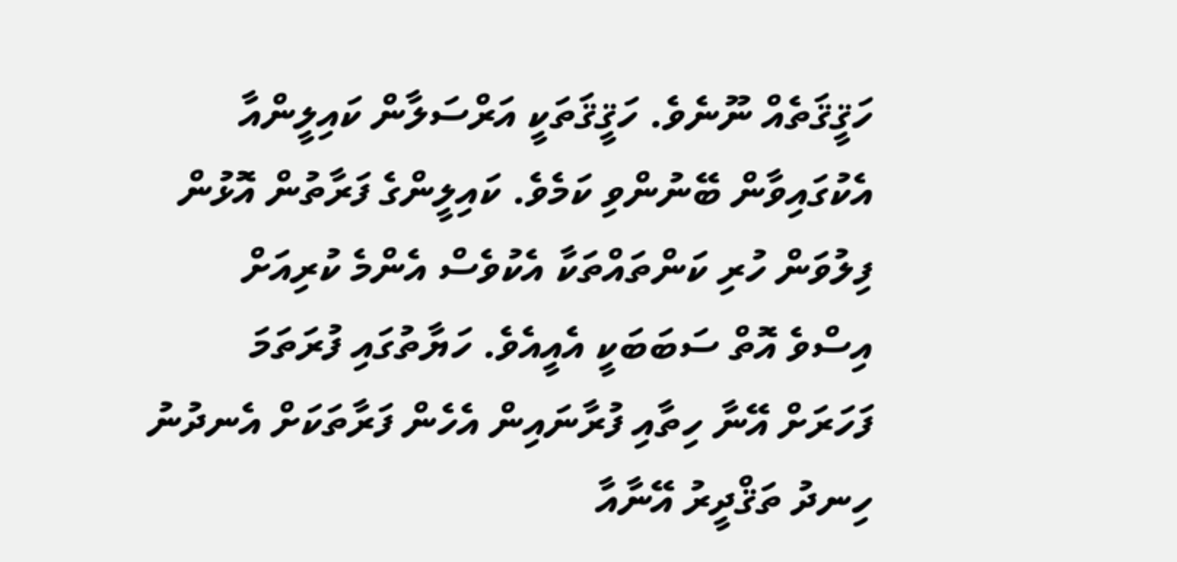ހަޤީޤަތެއް ނޫނެވެ. ހަޤީޤަތަކީ އަރްސަލާން ކައިލީންއާ އެކުގައިވާން ބޭނުންވި ކަމެވެ. ކައިލީންގެ ފަރާތުން އޮޅުން ފިލުވަން ހުރި ކަންތައްތަކާ އެކުވެސް އެންމެ ކުރިއަށް އިސްވެ އޮތް ސަބަބަކީ އެއީއެވެ. ހަޔާތުގައި ފުރަތަމަ ފަހަރަށް އޭނާ ހިތާއި ފުރާނައިން އެހެން ފަރާތަކަށް އެނދުނު ހިނދު ތަޤްދީރު އޭނާއާ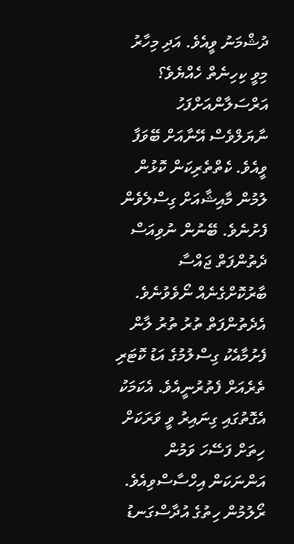ދުޝްމަނު ވީއެވެ. އަދި މިހާރު މިވީ ކިހިނެތް ހެއްޔެވެ؟ އަރްސަލާންއަށްފަހު ނާޔަލްވެސް އޭނާއަށް ބޭވަފާ ވީއެވެ. ކެތްތެރިކަން ކޮޅުން ލުމުން މާއިޝާއަށް ގިސްލެވެން ފެށުނެވެ. ބޭނުން ނުވިއަސް ދެތުންފަތް ޖައްސާ ބާރުކޮށްގެނެއް ނޯވެވުނެވެ. އެދެތުންފަތް ތުރު ތުރު ލާން ފެށުމާއެކު ގިސްލުމުގެ އަޑު ކޮޓަރި ތެރެއަށް ފެތުރުނީއެވެ. އެކަމަކު އެގޮތުގައި ގިނައިރު ވީ ވަރަކަށް ހިތަށް ފަސޭހަ ވަމުން އަންނަކަން އިހްސާސްވިއެވެ. ރޯލުމުން ހިތުގެ އުދާސްގަނޑު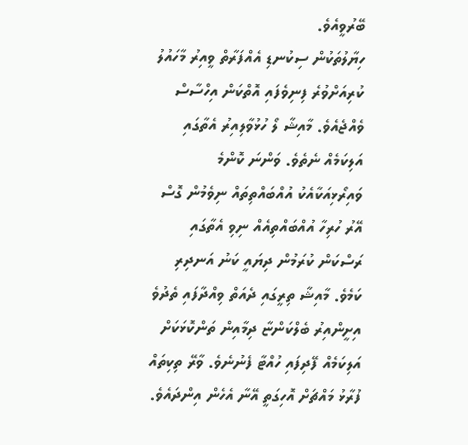ބޭރުވީއެވެ.
ހިޔާލުތަކުން ސިކުނޑި އެއްފަރާތް ވީއިރު މާހައުލު ކުރިއަށްވުރެ ފިނިވެފައި އޮތްކަން އިހްސާސް ވެއްޖެއެވެ. މާއިޝާ ލޯ ހުޅުވާލިއިރު އެތާގައި އަލިކަމެއް ނެތެވެ. ވަންނަ ކޮންމެ ވައިރޯޅިއަކާއެކު އުއްބައްތިތައް ނިވެމުން ގޮސް އޭރު ހުރިހާ އުއްބައްތިއެއް ނިވި އެތާގައި ރަސްކަން ކުރަމުން ދިޔައީ ކަނު އަނދިރި ކަމެވެ. މާއިޝާ ތިރީގައި ދެއަތް ވިއްދާފައި ތެދުވެ އިށީންއިރު ބެލްކަންޏާ ދިމާއިން ތަންކޮޅަކަށް އަލިކަމެއް ފޭދިފައި ހުއްޓާ ފެނުނެވެ. ވާރޭ ތިކިތައް ފުރާޅު މައްޗަށް އޮހިގަތީ އޭނާ އެހެން އިންދައެވެ.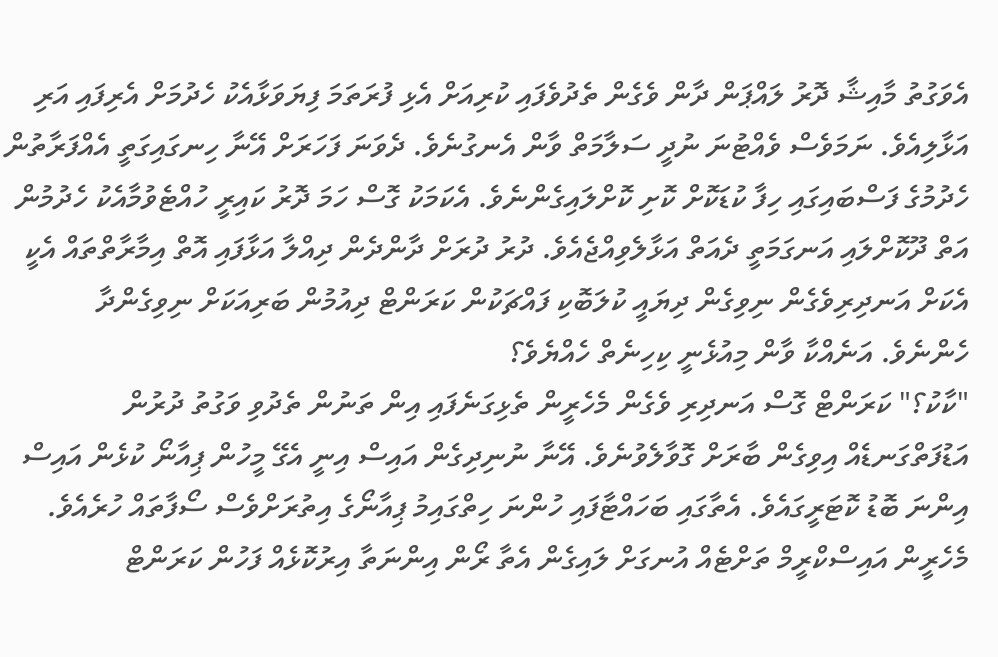އެވަގުތު މާއިޝާ ދޮރު ލައްޕަން ދާން ވެގެން ތެދުވެފައި ކުރިއަށް އެޅި ފުރަތަމަ ފިޔަވަޅާއެކު ހެދުމަށް އެރިފައި އަރި އަޅާލިއެވެ. ނަމަވެސް ވެއްޓުނަ ނުދީ ސަލާމަތް ވާން އެނގުނެވެ. ދެވަނަ ފަހަރަށް އޭނާ ހިނގައިގަތީ އެއްފަރާތުން ހެދުމުގެ ފަސްބައިގައި ހިފާ ކުޑަކޮށް ކޮށި ކޮށްލައިގެންނެވެ. އެކަމަކު ގޮސް ހަމަ ދޮރު ކައިރީ ހުއްޓެވުމާއެކު ހެދުމުން އަތް ދޫކޮށްލައި އަނގަމަތީ ދެއަތް އަޅާލެވިއްޖެއެވެ. ދުރު ދުރަށް ދާންދެން ދިއްލާ އަޅާފައި އޮތް އިމާރާތްތައް އެކީ އެކަށް އަނދިރިވެގެން ނިވިގެން ދިޔައީ ކުލަބޮކި ފައްޗަކުން ކަރަންޓް ދިއުމުން ބަރިއަކަށް ނިވިގެންދާ ހެންނެވެ. އަނެއްކާ ވާން މިއުޅެނީ ކިހިނެތް ހެއްޔެވެ؟
"ކާކު؟" ކަރަންޓް ގޮސް އަނދިރި ވެގެން މެހެރީން ތެޅިގަނެފައި އިން ތަނުން ތެދުވި ވަގުތު ދުރުން އަޑުފަތްގަނޑެއް އިވިގެން ބާރަށް ގޮވާލެވުނެވެ. އޭނާ ނުނިދިގެން އައިސް އިނީ އެގޭ މީހުން ޕިއާނޯ ކުޅެން އައިސް އިންނަ ބޮޑު ކޮޓަރީގައެވެ. އެތާގައި ބަހައްޓާފައި ހުންނަ ހިތްގައިމު ޕިއާނޯގެ އިތުރަށްވެސް ސޯފާތައް ހުރެއެވެ. މެހެރީން އައިސްކްރީމް ތަށްޓެއް އުނގަށް ލައިގެން އެތާ ރޯން އިންނަތާ އިރުކޮޅެއް ފަހުން ކަރަންޓް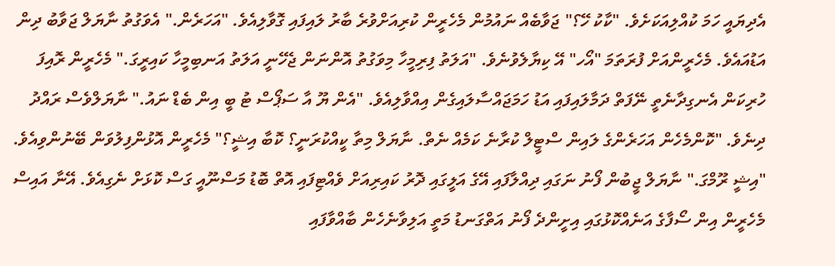އެދިޔައީ ހަމަ ކުއްލިއަކަށެވެ. "ކާކު ހޭ؟" ޖަވާބެއް ނައުމުން މެހެރީން ކުރިއަށްވުރެ ބާރު ލައިފައި ގޮވާލިއެވެ. "އަހަރެން." އެވަގުތު ނާޔަލް ޖަވާބު ދިން އަޑުއައެވެ. މެހެރީންއަށް ފުރަތަމަ "އޯހ" އޭ ކިޔާލެވުނެވެ. "އަލަތު ފިރިމީހާ މިވަގުތު އޮންނަން ޖެހޭނީ އަލަތު އަނބިމީހާ ކައިރީގަ." މެހެރީން ރޮއިފަ ހުރިކަން އެނގިދާނެތީ ނޭފަތް ދަމާލައިފައި އަޑު ހަމަޖައްސާލައިގެން އިއްވާލިއެވެ. "އެން ޔޫ އާ ސަޕޯސް ޓު ބީ އިން ބެޑް ނައު." ނާޔަލްވެސް ރައްދު ދިނެވެ. "ކޮންމެހެން އަހަރެންގެ ލައިން ސްޓީލް ކުރާނެ ކަމެއް ނެތް. ނާޔަލް މިތާ ކީއްކުރަނީ؟ ކޮބާ އިޝީ؟" މެހެރީން އޮޅުންފިލުވަން ބޭނުންވިއެވެ. "އިޝީ ރޫމްގަ." ނާޔަލް ޖީބުން ފޯނު ނަގައި ދިއްލާފައި އޭގެ އަލީގައި ދޮރު ކައިރިއަށް ވެއްޓިފައި އޮތް ބޮޑު މަސްނޫއީ ގަސް ކޮޅަށް ނެގިއެވެ. އޭނާ އައިސް މެހެރީން އިން ސޯފާގެ އަނެއްކޮޅުގައި އިށީންދެ ފޯނު އަތްގަނޑު މަތީ އަލިވާނެހެން ބާއްވާފައި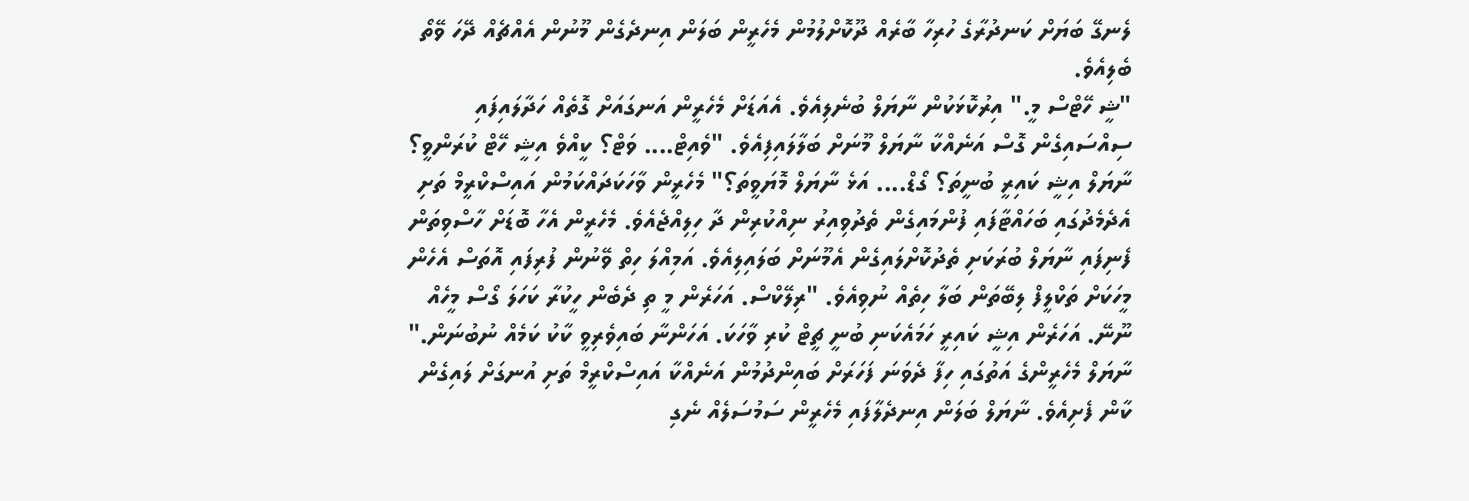ލެނގޭ ބަޔަށް ކަނދުރާގެ ހުރިހާ ބާރެއް ދޫކޮށްލުމުން މެހެރީން ބަލަން އިނދެގެން މޫނުން އެއްޗެއް ދޭހަ ވޭތޯ ބެލިއެވެ.
"ޝީ ހޭޓްސް މީ." އިރުކޮޅަކުން ނާޔަލް ބުނެލިއެވެ. އެއަޑަށް މެހެރީން އަނގައަށް ގޮތެއް ހަދާލައިފައި ސިއްސައިގެން ގޮސް އަނެއްކާ ނާޔަލް މޫނަށް ބަލާލައިފިއެވެ. "ވެއިޓް.... ވަޓް؟ ކީއްވެ އިޝީ ހޭޓް ކުރަންވީ؟ ނާޔަލް އިޝީ ކައިރީ ބުނީތަ؟ ގޯޑް.... އަޅެ ނާޔަލް މޮޔަވީތަ؟" މެހެރީން ވާހަކަދައްކަމުން އައިސްކްރީމް ތަށި އެދެމެދުގައި ބަހައްޓާފައި ފުންމައިގެން ތެދުވިއިރު ނިއްކުރިން ދާ ހިލިއްޖެއެވެ. މެހެރީން އެހާ ބޮޑަށް ހާސްވިތަން ފެނިފައި ނާޔަލް ބުރަކަށި ތެދުކޮށްލައިގެން އެމޫނަށް ބަލައިލިއެވެ. އަމިއްލަ ހިތް ވޭނުން ފުރިފައި އޮތަސް އެހެން މީހަކަށް ތަކްލީފް ލިބޭތަން ބަލާ ހިތެއް ނުވިއެވެ. "ރިލޭކްސް. އަހަރެން މީ ތި ދެބެން ހީކުރާ ކަހަލަ ގޯސް މީހެއް ނޫނޭ. އަހަރެން އިޝީ ކައިރީ ހަމައެކަނި ބުނީ ޗީޓް ކުރި ވާހަކަ. އަހަންނާ ބައިވެރިވީ ކާކު ކަމެއް ނުބުނަން." ނާޔަލް މެހެރީންގެ އަތުގައި ހިފާ ދެވަނަ ފަހަރަށް ބައިންދުމުން އަނެއްކާ އައިސްކްރީމް ތަށި އުނގަށް ލައިގެން ކާން ފެށިއެވެ. ނާޔަލް ބަލަން އިނދެލާފައި މެހެރީން ސަމުސަލެއް ނެގި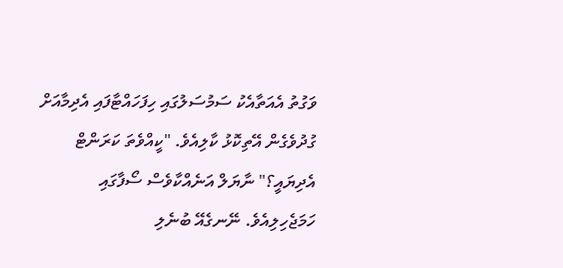ވަގުތު އެއަތާއެކު ސަމުސަލުގައި ހިފަހައްޓާފައި އެދިމާއަށް ގުދުވެގެން އޭތިކޮޅު ކާލިއެވެ. "ކީއްވެތަ ކަރަންޓް އެދިޔައީ؟" ނާޔަލް އަނެއްކާވެސް ސޯފާގައި ހަމަޖެހިލިއެވެ. ނޭނގެއޭ ބުނެލި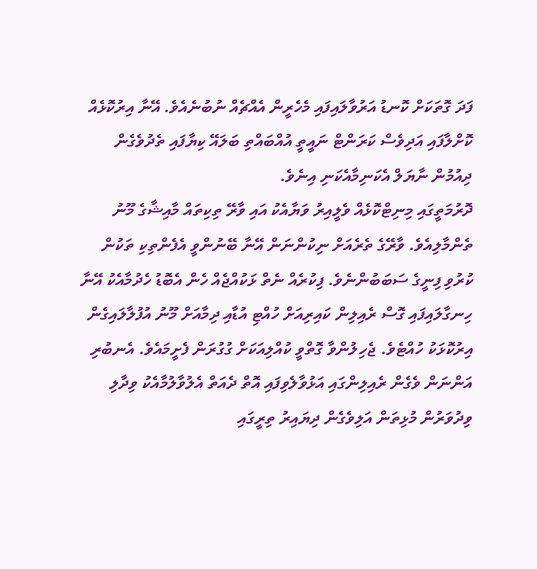ފަދަ ގޮތަކަށް ކޮނޑު އަރުވާލައިފައި މެހެރީން އެއްޗެއް ނުބުނެއެވެ. އޭނާ އިރުކޮޅެއް ކޮށްލާފައި އަދިވެސް ކަރަންޓް ނައީތީ އުއްބައްތި ބަލައޭ ކިޔާފައި ތެދުވެގެން ދިއުމުން ނާޔަލް އެކަނިމާއެކަނި އިނެވެ.
ދޮރުމަތީގައި މިނިޓްކޮޅެއް ވެލީއިރު ވަޔާއެކު އައި ވާރޭ ތިކިތައް މާއިޝާގެ މޫނު ތެންމާލިއެވެ. ވާރޭގެ ތެރެއަށް ނިކުންނަން އޭނާ ބޭނުންވީ އެފެންތިކި ތަކުން ކުރުވި ފިނީގެ ސަބަބުންނެވެ. ފިކުރެއް ނެތް ޅަކުއްޖެއް ހެން އެބޮޑު ހެދުމާއެކު އޭނާ ހިނގާލައިފައި ގޮސް ރެއިލިން ކައިރިއަށް ހުއްޓި އުޑާއި ދިމާއަށް މޫނު އުފުލާލައިގެން އިރުކޮޅަކު ހުއްޓެވެ. ޖެހިލުންވާ ގޮތްވީ ކުއްލިއަކަށް ގުގުރަން ފެށީމައެވެ. އެނބުރި އަންނަން ވެގެން ރެއިލިންގައި އަޅުވާލެވިފައި އޮތް ދެއަތް އެލުވާލުމާއެކު ވިދާލި ވިދުވަރުން މުޅިތަން އަލިވެގެން ދިޔައިރު ތިރީގައި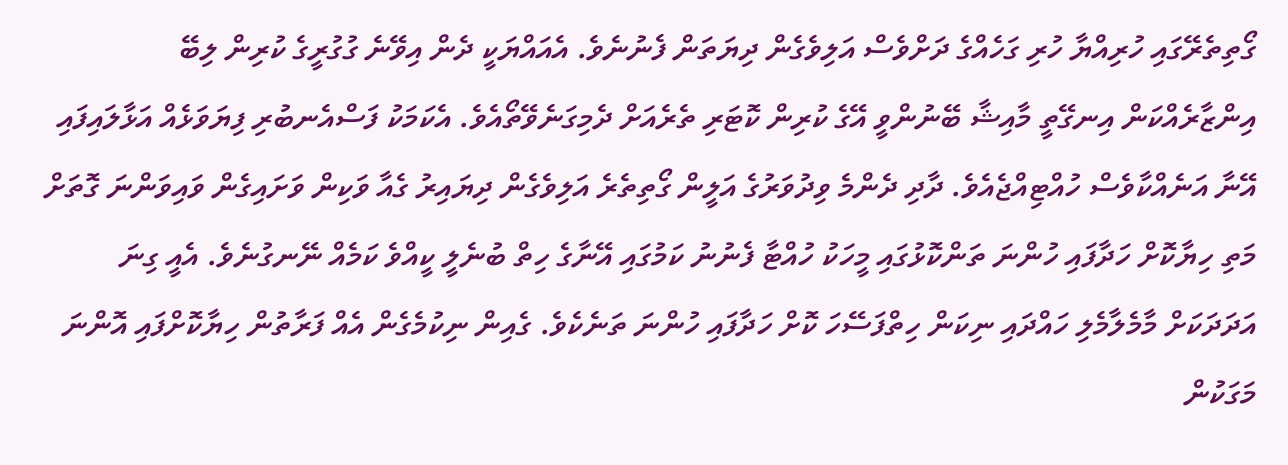ގޯތިތެރޭގައި ހުރިއްޔާ ހުރި ގަހެއްގެ ދަށްވެސް އަލިވެގެން ދިޔަތަން ފެނުނެވެ. އެއައްޔަކީ ދެން އިވޭނެ ގުގުރީގެ ކުރިން ލިބޭ އިންޒާރެއްކަން އިނގޭތީ މާއިޝާ ބޭނުންވީ އޭގެ ކުރިން ކޮޓަރި ތެރެއަށް ދެމިގަނެވޭތޯއެވެ. އެކަމަކު ފަސްއެނބުރި ފިޔަވަޅެއް އަޅާލައިފައި އޭނާ އަނެއްކާވެސް ހުއްޓިއްޖެއެވެ. ދާދި ދެންމެ ވިދުވަރުގެ އަލީން ގޯތިތެރެ އަލިވެގެން ދިޔައިރު ގެއާ ވަކިން ވަށައިގެން ވައިވަންނަ ގޮތަށް މަތި ހިޔާކޮށް ހަދާފައި ހުންނަ ތަންކޮޅުގައި މީހަކު ހުއްޓާ ފެނުނު ކަމުގައި އޭނާގެ ހިތް ބުނެލީ ކީއްވެ ކަމެއް ނޭނގުނެވެ. އެއީ ގިނަ އަދަދަކަށް މާމެލާމެލި ހައްދައި ނިކަން ހިތްފަސޭހަ ކޮށް ހަދާފައި ހުންނަ ތަނެކެވެ. ގެއިން ނިކުމެގެން އެއް ފަރާތުން ހިޔާކޮށްފައި އޮންނަ މަގަކުން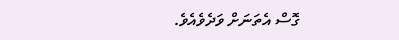ގޮސް އެތަނަށް ވަދެވެއެވެ.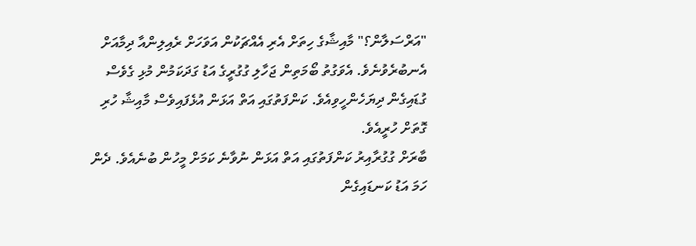"އަރްސަލާން؟" މާއިޝާގެ ހިތަށް އެރި އެއްޗަކުން އަވަހަށް ރެއިލިންއާ ދިމާއަށް އެނބުރެވުނެވެ. އެވަގުތު ބޯމަތިން ޖަހާލި ގުގުރީގެ އަޑު ގަދަކަމުން މުޅި ގެވެސް ގުޑައިގެން ދިޔަހެންހީވިއެވެ. ކަންފަތުގައި އަތް އަޅަން އުޅެފައިވެސް މާއިޝާ ހުރި ގޮތަށް ހުރީއެވެ.
ބާރަށް ގުގުރާއިރު ކަންފަތުގައި އަތް އަޅަން ނުވާނެ ކަމަށް މީހުން ބުނެއެވެ. ދެން ހަމަ އަޑު ކަނޑައިގެން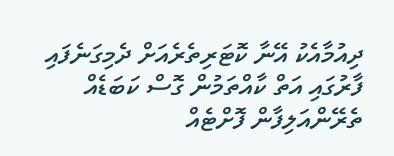ދިއުމާއެކު އޭނާ ކޮޓަރިތެރެއަށް ދެމިގަނެފައި ފާރުގައި އަތް ކާއްތަމުން ގޮސް ކަބަޑެއް ތެރޭންއަލިފާން ފޮށްޓެއް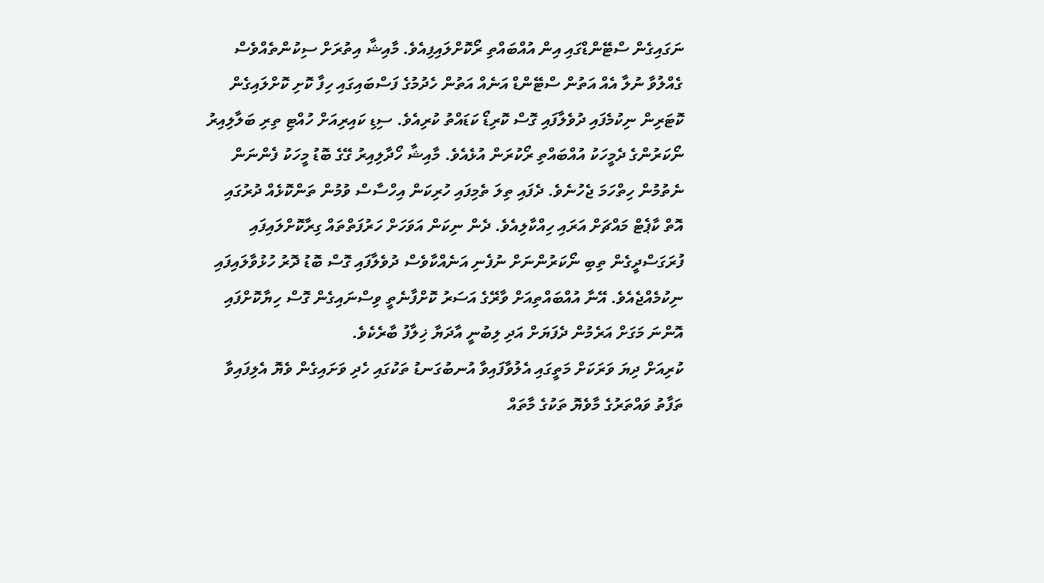ނަގައިގެން ސްޓޭންޑްގައި އިން އުއްބައްތި ރޯކޮށްލައިފިއެވެ. މާއިޝާ އިތުރަށް ސިކުންތެއްވެސް ގެއްލުވާ ނުލާ އެއް އަތުން ސްޓޭންޑް އަނެއް އަތުން ހެދުމުގެ ފަސްބައިގައި ހިފާ ކޮށި ކޮށްލައިގެން ކޮޓަރިން ނިކުމެފައި ދުވެލާފައި ގޮސް ކޮރިޑޯ ކަޑައްތު ކުރިއެވެ. ސިޑި ކައިރިއަށް ހުއްޓި ތިރި ބަލާލިއިރު ނޯކަރުންގެ ދެމީހަކު އުއްބައްތި ރޯކުރަން އުޅެއެވެ. މާއިޝާ ހޯދާލިއިރު ގޭގެ ބޮޑު މީހަކު ފެންނަން ނެތުމުން ހިތްހަމަ ޖެހުނެވެ. ދެފައި ތިލަ ތެމިފައި ހުރިކަން އިހްސާސް ވުމުން ތަންކޮޅެއް ދުރުގައި އޮތް ކާޕެޓް މައްޗަށް އަރައި ހިއްކާލިއެވެ. ދެން ނިކަން އަވަހަށް ހަރުފަތްތައް ގިރާކޮށްލައިފައި ފުރަގަސްދީގެން ތިބި ނޯކަރުންނަށް ނުފެނި އަނެއްކާވެސް ދުވެލާފައި ގޮސް ބޮޑު ދޮރު ހުޅުވާލައިފައި ނިކުމެއްޖެއެވެ. އޭނާ އުއްބައްތިއަށް ވާރޭގެ އަސަރު ކޮށްފާނެތީ ވިސްނައިގެން ގޮސް ހިޔާކޮށްފައި އޮންނަ މަގަށް އަރެމުން ދެފަޔަށް އަދި ލިބުނީ އާދަޔާ ޚިލާފު ބާރެކެވެ.
ކުރިއަށް ދިޔަ ވަރަކަށް މަތީގައި އެލުވާފައިވާ އުނބުގަނޑު ތަކުގައި ހެދި ވަށައިގެން ވެޔޮ އެލިފައިވާ ތަފާތު ވައްތަރުގެ މާވެޔޮ ތަކުގެ މާތައް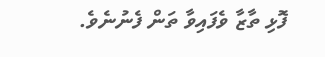ފޮޅި ތާޒާ ވެފައިވާ ތަން ފެނުނެވެ.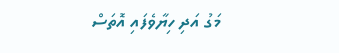މަގު އަދި ހިޔާވެފައި އޮތަސް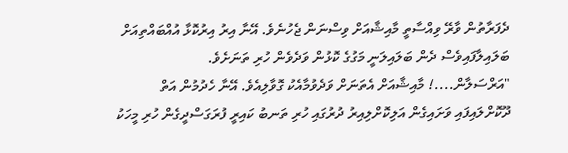ދެފަރާތުން ވާރޭ ވިއްސާތީ މާއިޝާއަށް ވިސްނަން ޖެހުނެވެ. އޭނާ އިރު އިރުކޮޅާ އުއްބައްތިއަށް ބަލައިލާފައިވެސް ދެން ބަލައިލަނީ މަގުގެ ކޮޅުން ވަދެވެން ހުރި ތަނަށެވެ.
"އަރްސަލާން....! މާއިޝާއަށް އެތަނަށް ވަދެވުމާއެކު ގޮވާލިއެވެ. އޭނާ ހެދުމުން އަތް ދޫކޮށްލައިފައި ވަށައިގެން އަލިކޮށްލިއިރު ދުރުގައި ހުރި ތަނބު ކައިރީ ފުރަގަސްދީގެން ހުރި މީހަކު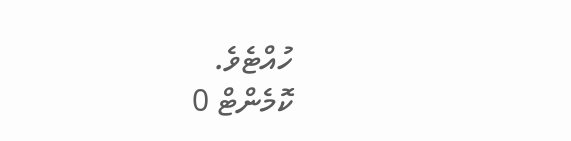ހުއްޓެވެ.
ކޮމެންޓް 0